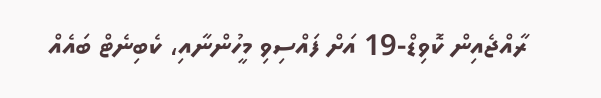ރާއްޖެއިން ކޮވިޑް-19 އަށް ފައްސިވި މީހުންނާއި، ކެބިނެޓް ބައެއް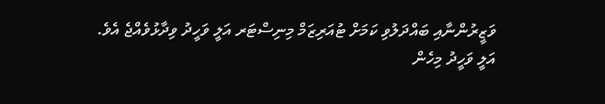ވަޒީރުންނާއި ބައްދަލުވި ކަމަށް ޓުއަރިޒަމް މިނިސްޓަރ އަލީ ވަހީދު ވިދާޅުވެއްޖެ އެވެ.
އަލީ ވަހީދު މިހެން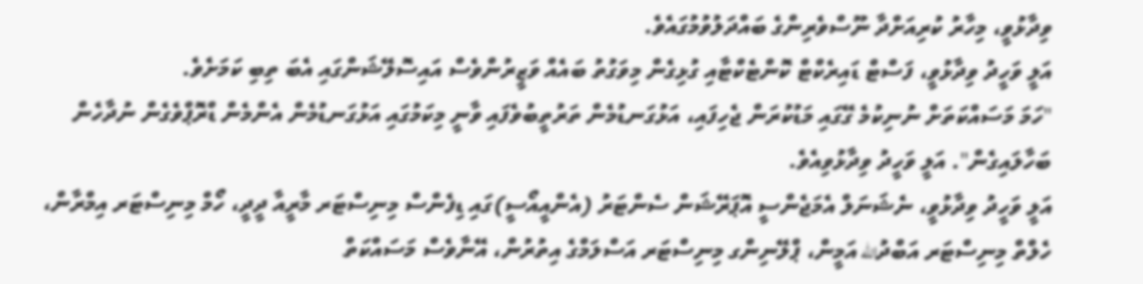ވިދާޅުވީ، މިހާރު ކުރިއަށްދާ ނޫސްވެރިންގެ ބައްދަލުވުމުގައެވެ.
އަލީ ވަހީދު ވިދާޅުވީ، ފަސްޓް ޑައިރެކްޓް ކޮންޓެކްޓާއި ގުޅިގެން މިވަގުތު ބައެއް ވަޒީރުންވެސް އައިސޮލޭޝަންގައި އެބަ ތިބި ކަމަށެވެ.
"ހަމަ މަސައްކަތަށް ނުނިކުމެ ގޭގައި މަޑުކުރަން ޖެހިފައި، އަޅުގަނޑުމެން ތަރުތީބުވެފައި ވާނީ މިކަމުގައި އަޅުގަނޑުމެން އެންމެން ޑްރޮޕްވެގެން ނުދާހެން ބަހާލައިގެން". އަލީ ވަހީދު ވިދާޅުވިއެވެ.
އަލީ ވަހީދު ވިދާޅުވީ، ނެޝަނަލް އެމަޖެންސީ އޮޕަރޭޝަން ސެންޓަރު (އެންއީއޯސީ)ގައި ޑިފެންސް މިނިސްޓަރ މާރީއާ ދީދީ، ހޯމް މިނިސްޓަރ އިމްރާން، ހެލްތް މިނިސްޓަރ އަބްދުالله އަމީން، ޕްލޭނިންގ މިނިސްޓަރ އަސްލަމްގެ އިތުރުން، އޭނާވެސް މަސައްކަތް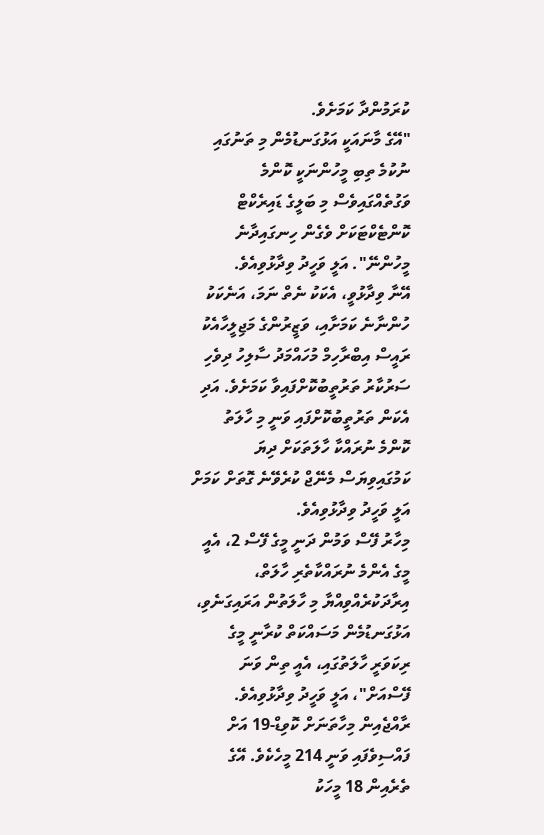ކުރަމުންދާ ކަމަށެވެ.
"އޭގެ މާނައަކީ އަޅުގަނޑުމެން މި ތަނުގައި ނުކުމެ ތިބި މީހުންނަކީ ކޮންމެ ވަގުތެއްގައިވެސް މި ބަލީގެ ޑައިރެކްޓް ކޮންޓެކްޓަކަށް ވެގެން ހިނގައިދާނެ މީހުންނޭ". އަލީ ވަހީދު ވިދާޅުވިއެވެ.
އޭނާ ވިދާޅުވީ، އެކަކު ނެތް ނަމަ، އަނެކަކު ހުންނާނެ ކަމަށާއި، ވަޒީރުންގެ މަޖިލީހާއެކު ރައީސް އިބްރާހިމް މުހައްމަދު ސާލިހު ދިވެހި ސަރުކާރު ތަރުތީބުކޮށްފައިވާ ކަމަށެވެ. އަދި އެކަން ތަރުތީބުކޮށްފައި ވަނީ މި ހާލަތު ކޮންމެ ނުރައްކާ ހާލަތަކަށް ދިޔަ ކަމުގައިވިޔަސް މެނޭޖް ކުރެވޭނެ ގޮތަށް ކަމަށް އަލީ ވަހީދު ވިދާޅުވިއެވެ.
މިހާރު ފޭސް ވަމުން ދަނީ މީގެ ފޭސް 2، އެއީ މީގެ އެންމެ ނުރައްކާތެރި ހާލަތް، އިރާދަކުރެއްވިއްޔާ މި ހާލަތުން އަރައިގަނެވި، އަޅުގަނޑުމެން މަސައްކަތް ކުރާނީ މީގެ ރިކަވަރީ ހާލަތުގައި، އެއީ ތިން ވަނަ ފޭސްއަށް"، އަލީ ވަހީދު ވިދާޅުވިއެވެ.
ރާއްޖެއިން މިހާތަނަށް ކޮވިޑް-19 އަށް ފައްސިވެފައި ވަނީ 214 މީހެކެވެ. އޭގެ ތެރެއިން 18 މީހަކު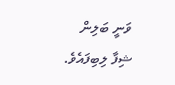ވަނީ ބަލިން ޝިފާ ލިބިފައެވެ.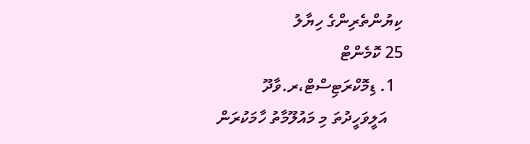ކިޔުންތެރިންގެ ހިޔާލު
25 ކޮމެންޓް
  1. ޑިމޮކްރަޓިސްޓް،ރ.ވާދޫ
    އަލީވަހީދުތަ މި މައުލޫމާތު ހާމަކުރަން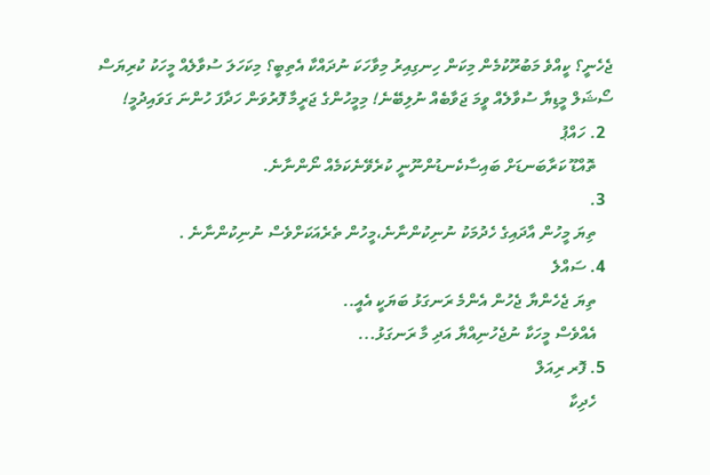ޖެހެނީ؟ ކީއްވެ މަބުރޫކުމެން މިކަން ހިނގިއިރު މިވާހަކަ ނުދައްކާ އެތިބީ؟ މިކަހަލަ ސުވާލެއް މީހަކު ކުރިޔަސް ސޯޝަލް މީޑިޔާ ސުވާލެއް ވީމަ ޖަވާބެއް ނުލިބޭނެ! މިމީހުންގެ ޖަރީމާ ފޮރުވަން ހަދާފަ ހުންނަ ގަވައިދުމީ!
  2. ހައްޕު
    ތޮއްޑޫ ކަރާބަނޑަށް ބައިސާކެނޑުންނޫނީ ކުރެވޭނެކަމެއް ނޯންނާނެ.
  3.
    ތިޔަ މީހުން އާދައިގެ ހެދުމަކު ނުނިކުންނާނެ،މީހުން ތެރެއަކަށްވެސް ނުނިކުންނާނެ .
  4. ސައްލެ
    ތިޔަ ޖެހެންޔާ ޖެހުން އެންމެ ރަނގަޅު ބަޔަކީ އެއީ..
    އެއްވެސް މީހަކާ ނުޖެހުނިއްޔާ އަދި މާ ރަނގަޅު...
  5. ފޮރ ރިއަލް
    ހެދިކާ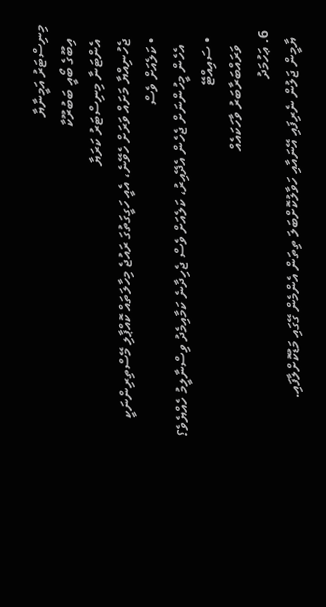މިނިސްޓަރު އަމީނާޔާ
    އިބޫގެ ބޯއީ ބަބުރޫކާ
    އެންޓަނާ މިނިސްޓަރު ކަރަޔާ
    ޖެހުނިއްޔާ މަށައް ވަރަށް ހެވޭނެ، އެއީ ހަގީގަތުގަ ރައުޖެ މިހާލަތައް ކޮއްޕާލި މޭސްތިރިންނަކީ
    • ކަލެއަށް ވެސް
      އެހެން މީހުންނަށް ޖެހެން އެދޭއިރު، ކަލެއަށް ވެސް ޖެހިދާނެ ކަމާއިމެދު ވިސްނާލީމު ހެއްޔެވެ؟
    • ސައިއްޓޭ
      ވަރައްބަރާބަރު ވާހަކައެއް
  6. ޢަހުމަދު
    ޔާމީން ޖަލުން ނެރިފައި އޭނައާއި ހަވާލުކޮށްބަލަ ތިތަން އެންމެން ގޭގައި މަޑުކޮށްލާފައި.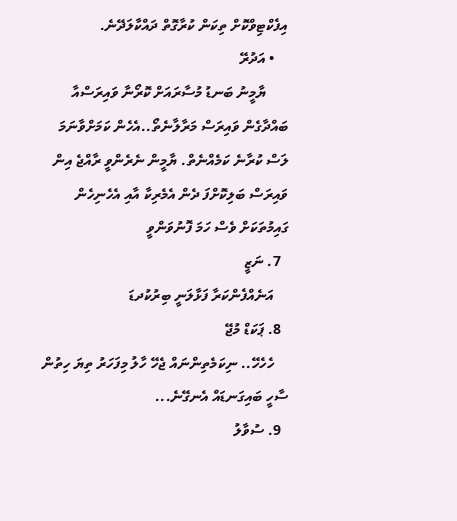އިފެކްޓިވްކޮށް ތިކަން ކުރާގޮތް ދައްކާލަދޭނެ.
    • އަދުރޭ
      ޔާމީނު ބަނޑު މުސާރައަށް ކޮރޯނާ ވައިރަސްއާ ބައްދާގެން ވައިރަސް މަރާލާނެތޯ..އެހެން ކަމަށްވާނަމަ ލަސް ކުރާނެ ކަމެއްނެތް. ޔާމީން ނެރެންވީ ރާއްޖެ އިން ވައިރަސް ބަލިކޮށްފަ ދެން އެމެރިކާ އާއި އެހެނިހެން ގައިމުތަކަށް ވެސް ހަމަ ފޮނުވަންވީ
  7. ނަޒީ
    އަނެއްފެންކަރާ ފަޅާލަނީ ބިރުކުދޑަ
  8. ޕަކަޑް މުޖޭ
    ހެހެހޭ.. ނިކަމެތިންނައް ޖެހޭ ހާލު މިފަހަރު ތިޔަ ހިތުން ސާހީ ބައިގަނޑައް އެނގޭނެ...
  9. ސުވާލު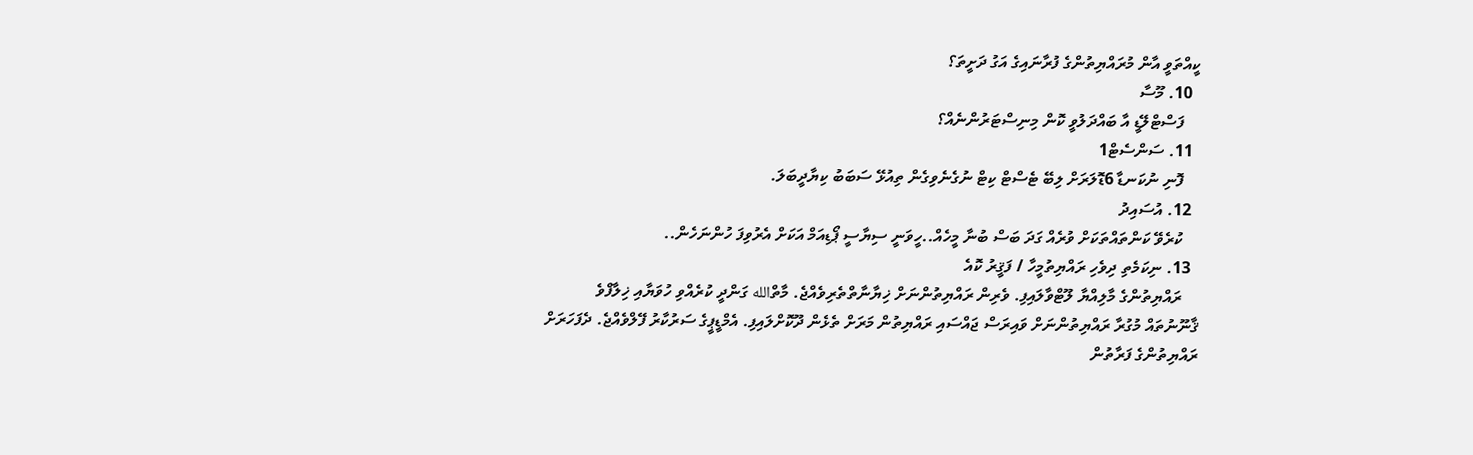ކީއްތަވީ އާން މުރައްޔިތުންގެ ފުރާނައިގެ އަގު ދަށީތަ؟
  10. މޫސާ
    ފަސްޓްލޭޑީ އާ ބައްދަލުވީ ކޮން މިނިސްޓަރުންނެއް؟
  11. ސަންސެޓް1
    ފޮނި ނުކަނޑާ 6ޑޮލަރަށް ލިބޭ ޓެސްޓް ކިޓް ނުގެނެވިގެން ތިއުޅޭ ސަބަބު ކިޔާދީބަލަ.
  12. އުސައިދު
    ކުރެވޭ ކަންތައްތަކަށް ވުރެއް ގަދަ ބަސް ބުނާ މީހެއް..ހީވަނީ ސިޔާސީ ޕޯޑިއަމް އަކަށް އެރުވިފަ ހުންނަހެން..
  13. ނިކަމެތި ދިވެހި ރައްޔިތުމީހާ / ފަޤީރު ކޮއެ
    ރައްޔިތުންގެ މާލިއްޔާ ލޫޓްވާލައިފި. ވެރިން ރައްޔިތުންނަށް ޚިޔާނާތްތެރިވެއްޖެ. މާތްالله ގަންދީ ކުރެއްވި ހުވަޔާއި ޚިލާފްވެ ޤާނޫނުތައް މުގުރާ ރައްޔިތުންނަށް ވައިރަސް ޖައްސައި ރައްޔިތުން މަރަށް ތެޅެން ދޫކޮށްލައިފި. އެމްޑީޕީގެ ސަރުކާރު ފޭލްވެއްޖެ. ދެފަހަރަށް ރައްޔިތުންގެ ފަރާތުން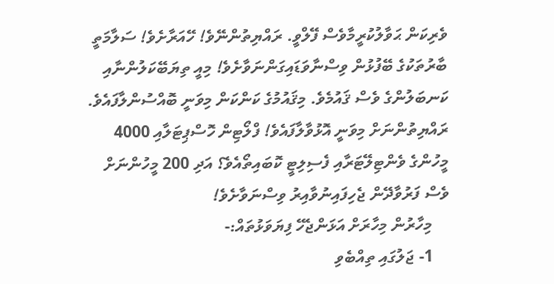ވެރިކަން ޙަވާލުކުރީމާވެސް ފޭލްވީ. ރައްޔިތުންނޭވެ! ހޭއަރާށެވެ! ސަލާމަތީ ބާރުތަކުގެ ބޭފުޅުން ވިސްނާވަޑައިގަންނަވާށެވެ! މިއީ ތިޔަބޭކަލުންނާއި ކަނބަލުންގެ ވެސް ޤައުމެވެ. މިޤައުމުގެ ކަންކަން މިވަނީ ބޮއްސުންލާފައެވެ. ރައްޔިތުންނަށް މިވަނީ އޮޅުވާލާފައެވެ! ފްލޯޓިން ހޮސްޕިޓަލާއި 4000 މީހުންގެ ވެންޓިލޭޓަރާއި ފެސިލިޓީ ކޮބައިތޯއެވެ؟ އަދި 200 މީހުންނަށް ވެސް ފަރުވާދޭން ޖެހިފައިނުވާއިރު ވިސްނަވާށެވެ!
    މިހާރުން މިހާރަށް އަޅަންޖެހޭ ފިޔަވަޅުތައް:-
    1- ޖަލުގައި ތިއްބެވި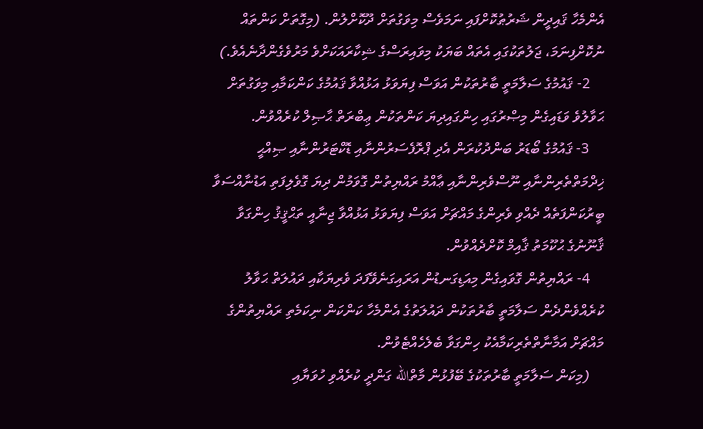އެންމެހާ ޤައިދީން ޝަރުޠުކޮށްފައި ނަމަވެސް މިވަގުތަށް ދޫކޮށްލުން. (މިގޮތަށް ކަންތައް ނުކޮށްފިނަމަ، ޖަލުތަކުގައި އެތައް ބަޔަކު މިވައިރަސްގެ ޝިކާރައަކަށްވެ މަރުވެގެންދާނެއެވެ.)
    2- ޤައުމުގެ ސަލާމަތީ ބާރުތަކުން އަވަސް ފިޔަވަޅު އަޅުއްވާ ޤައުމުގެ ކަންކަމާއި މިވަގުތަށް ޙަވާލުވެ ވަޑައިގެން މިޞްރުގައި ހިންގައިދިޔަ ކަންތަކުން ޢިބްރަތް ޙާޞިލް ކުރެއްވުން.
    3- ޤައުމުގެ ބޯޑަރު ބަންދުކުރަން އެދި ޕްރޮފެސަރުންނާއި ޑޮކްޓަރުންނާއި ޞިއްޙީ ޚިދްމަތްތެރިންނާއި ނޫސްވެރިންނާއި ޢާއްމު ރައްޔިތުން ގޮވަމުން ދިޔަ ގޮވެލިފަތި އަޑުނާއްސަވާ ބީރުކަންފަތެއް ދެއްވި ވެރިންގެ މައްޗަށް އަވަސް ފިޔަވަޅު އަޅުއްވާ ޖިނާއީ ތަޙްޤީޤު ހިންގަވާ ޤާނޫނުގެ ޙުކޫމަތު ޤާއިމް ކޮށްދެއްވުން.
    4- ރައްޔިތުން ގޮވައިގެން މިއަޑިގަނޑުން އަރައިގަނެވޭފަދަ ވެރިޔަކާއި ދައުލަތް ޙަވާލު ކުރެއްވެންދެން ސަލާމަތީ ބާރުތަކުން ދައުލަތުގެ އެންމެހާ ކަންކަން ނިކަމެތި ރައްޔިތުންގެ މައްޗަށް އަމާނާތްތެރިކަމާއެކު ހިންގަވާ ބެލެހެއްޓެވުން.
    (މިކަން ސަލާމަތީ ބާރުތަކުގެ ބޭފުޅުން މާތްالله ގަންދީ ކުރެއްވި ހުވަޔާއި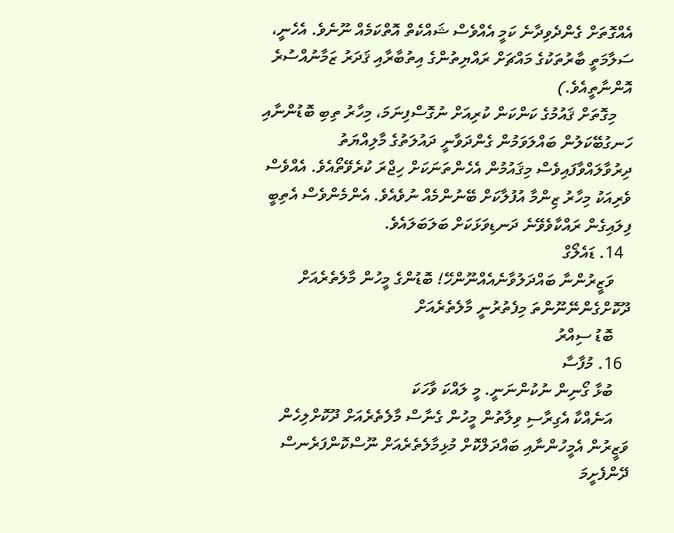އެއްގޮތަށް ގެންދެވިދާނެ ކަމީ އެއްވެސް ޝައްކެތް އޮތްކަމެއް ނޫނެވެ. އެހެނީ، ސަލާމަތީ ބާރުތަކުގެ މައްޗަށް ރައްޔިތުންގެ އިތުބާރާއި ޤަދަރު ޒަމާނުއްސުރެ އޮންނާތީއެވެ.)
    މިގޮތަށް ޤައުމުގެ ކަންކަން ކުރިއަށް ނުގޮސްފިނަމަ، މިހާރު ތިބި ބޮޑުންނާއި ހަނގުބޭކަލުން ބައްލަވަމުން ގެންދަވާނީ ދައުލަތުގެ މާލިއްޔަތު ދިރުވާލައްވާފައިވެސް މިޤައުމުން އެހެންތަނަކަށް ހިޖްރަ ކުރެވޭތޯއެވެ. އެއްވެސް ވެރިއަކު މިހާރު ޒިންމާ އުފުލާކަށް ބޭނުންމެއް ނުވެއެވެ. އެންމެންވެސް އެތިބީ ފިލައިގެން ރައްކާވެވޭނެ ދަނޑިވަޅަކަށް ބަލަބަލައެވެ.
  14. ޑައެލޯގް
    ވަޒީރުންނާ ބައްދަލުވާނެއެއްނޫންހޭ! ބޮޑުންގެ މީހުން މާލެތެރެއަށް ދޫކޮށްގެންނޭނޫންތަ މިފެތުރުނީ މާލެތެރެއަށް
    ބޮޑު ސިއްރު
  16. މުފާސާ
    ބުޅާ ގޯނިން ނުކުންނަނީ. މީ ލައްކަ ވާހަކަ
    އަނެއްކާ އެގިރާސި ވިލާތުން މީހުން ގެނާސް މާލެތެރެއަށް ދޫކޮށްލިހެން ވަޒީރުން އެމީހުންނާއި ބައްދަލްކޮށް މުޅިމާލެތެރެއަށް ނޫސްކޮންފަރެނސް ދޭންފެށީމަ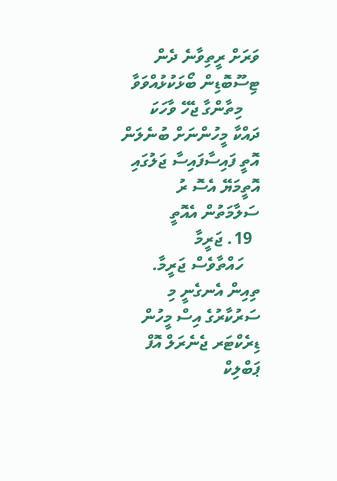ވަރަށް ރީތިވާނެ ދެން ޓިސޫބޮޑިން ބޯޅަކުޅުއްވަވާ
    މިތާންގާ ޖެހޭ ވާހަކަ ދައްކާ މީހުންނަށް ބުނެލަން އޮތީ ފައިސާފައިސާ ޖަލުގައި އޮތީމަޔޭ އެސޮ ރު ސަލާމަތުން އެއޮތީ
  19. ޖަރީމާ
    ހައްތާވެސް ޖަރީމާ. ތިއިން އެނގެނީ މި ސަރުކާރުގެ އިސް މީހުން ޑިރެކްޓަރ ޖެނެރަލް އޮފް ޕަބްލިކް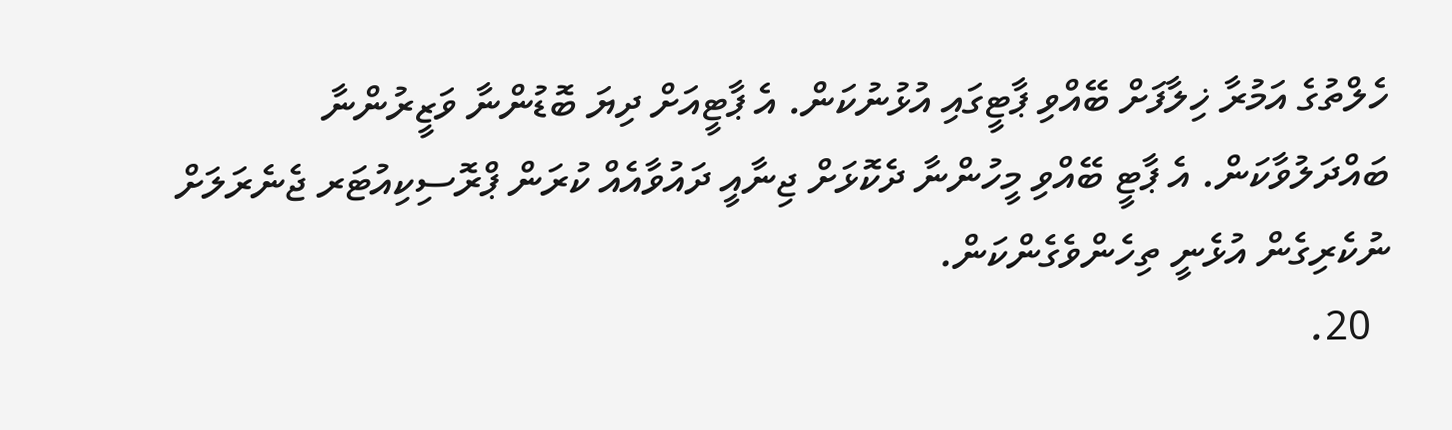ހެލްތުގެ އަމުރާ ޚިލާފަށް ބޭއްވި ޕާޓީގައި އުޅުނުކަން. އެ ޕާޓީއަށް ދިޔަ ބޮޑުންނާ ވަޒީރުންނާ ބައްދަލުވާކަން. އެ ޕާޓީ ބޭއްވި މީހުންނާ ދެކޮޅަށް ޖިނާއީ ދައުވާއެއް ކުރަން ޕްރޮސިކިއުޓަރ ޖެނެރަލަށް ނުކެރިގެން އުޅެނީ ތިހެންވެގެންކަން.
  20.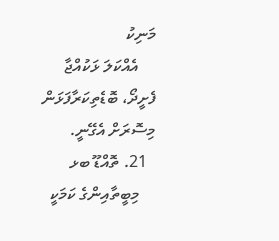މަނިކު
    އެއްކަލަ ޅަކުއްޖާ ފެށީދޯ، ބޮޑެތިކަރާފަޅަން މިސޮރަށް އެގޭނީ.
  21. ތޮއްޑޫ ބޅ
    މިބީތާއިންގެ ކަމަކީ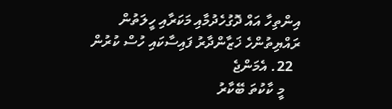އިންތިހާ އައް ދޮގުހެދުމާއި މަކަރާއި ހީލަތުން ރައްޔިތުންހެ ޚަޒާންދާރު ފައިސާކައި ހުސް ކުރުން
  22. އެމަންޖެ
    މީ ކާކުތަ ބޭކާރު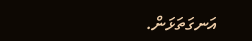އަނގަތަޅަން.